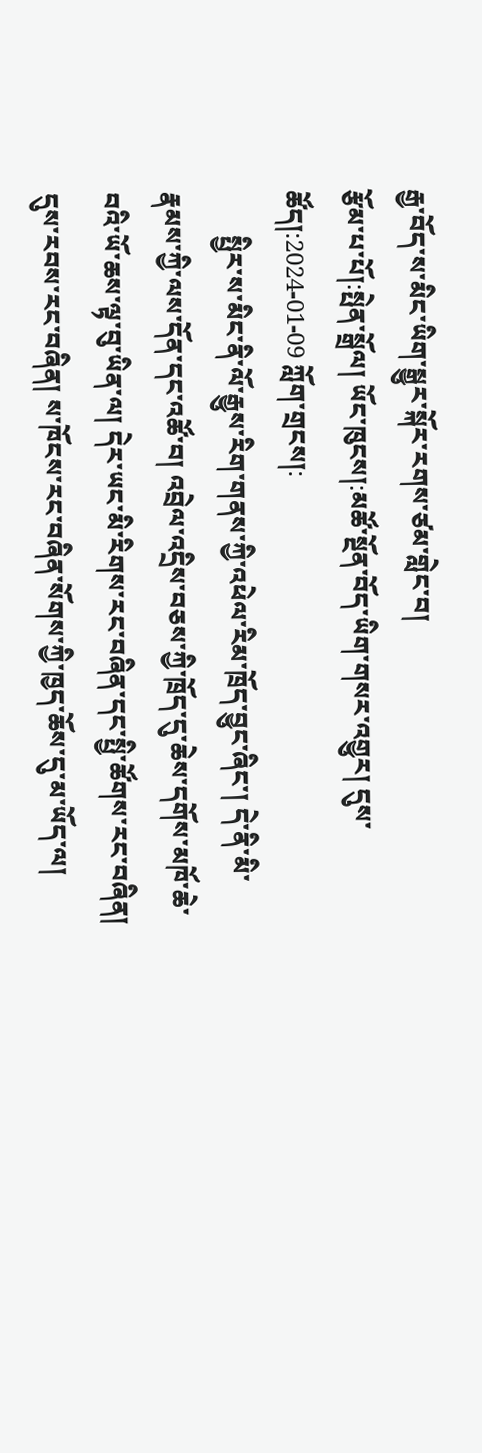རྒྱ་བོད་ས་མིང་ཡིག་སྒྱུར་སྐོར་རགས་ཙམ་གླེང་བ།
རྩོམ་པ་པོ།:སྤེན་སྒྲོལ། ཡོང་ཁུངས།:མཚོ་སྔོན་བོད་ཡིག་གསར་འགྱུར། དུས་ཚོད།:2024-01-09 ཀློག་གྲངས།:
       སྤྱིར་ས་མིང་ནི་ལོ་རྒྱུས་རིག་གནས་ཀྱི་འཕེལ་རིམ་ཁྲོད་བྱུང་ཞིང་། དེ་ནི་མི་རྣམས་ཀྱི་ལས་དོན་དང་འཚོ་བ། འབྲེལ་འདྲིས་བཅས་ཀྱི་ཁྲོད་དུ་ཆེས་དགོས་མཁོ་ཆེ་བའི་ཡོ་ཆས་ལྟ་བུ་ཡིན་ལ། དེར་ཡང་མི་རིགས་རང་བཞིན་དང་སྤྱི་ཚོགས་རང་བཞིན། དུས་རབས་རང་བཞིན། ས་ཁོངས་རང་བཞིན་སོགས་ཀྱི་ཁྱད་ཆོས་དུ་མ་ཡོད་ལ།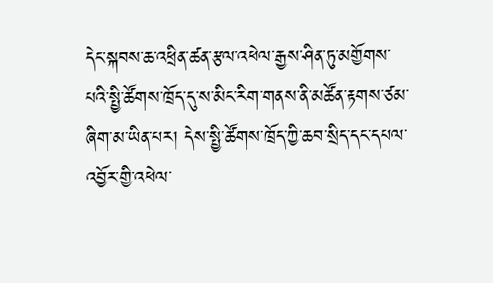དེང་སྐབས་ཆ་འཕྲིན་ཚན་རྩལ་འཕེལ་རྒྱས་ཤིན་ཏུ་མགྱོགས་པའི་སྤྱི་ཚོགས་ཁྲོད་དུ་ས་མིང་རིག་གནས་ནི་མཚོན་རྟགས་ཙམ་ཞིག་མ་ཡིན་པར། དེས་སྤྱི་ཚོགས་ཁྲོད་ཀྱི་ཆབ་སྲིད་དང་དཔལ་འབྱོར་གྱི་འཕེལ་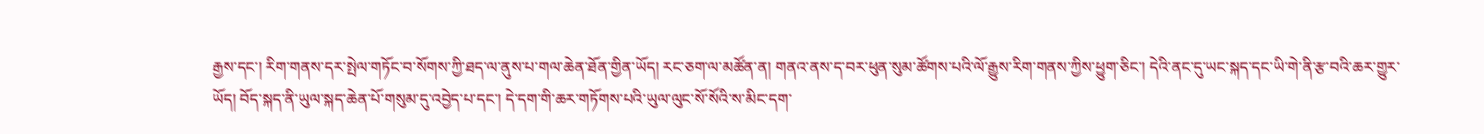རྒྱས་དང་། རིག་གནས་དར་སྤེལ་གཏོང་བ་སོགས་ཀྱི་ཐད་ལ་ནུས་པ་གལ་ཆེན་ཐོན་གྱིན་ཡོད། རང་ཅག་ལ་མཚོན་ན། གནའ་ནས་ད་བར་ཕུན་སུམ་ཚོགས་པའི་ལོ་རྒྱུས་རིག་གནས་ཀྱིས་ཕྱུག་ཅིང་། དེའི་ནང་དུ་ཡང་སྐད་དང་ཡི་གེ་ནི་རྩ་བའི་ཆར་གྱུར་ཡོད། བོད་སྐད་ནི་ཡུལ་སྐད་ཆེན་པོ་གསུམ་དུ་འབྱེད་པ་དང་། དེ་དག་གི་ཆར་གཏོགས་པའི་ཡུལ་ལུང་སོ་སོའི་ས་མིང་དག་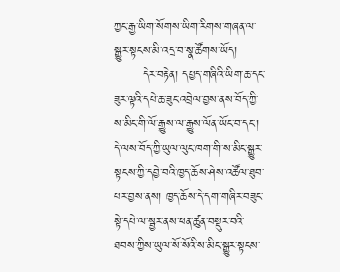ཀྱང་རྒྱ་ཡིག་སོགས་ཡིག་རིགས་གཞན་ལ་སྒྱུར་སྟངས་མི་འདྲ་བ་སྣ་ཚོགས་ཡོད།
       དེར་བརྟེན། དཔྱད་གཞིའི་ཡིག་ཆ་དང་ཟུར་ལྟའི་དཔེ་ཆ་ཟུང་འབྲེལ་བྱས་ནས་བོད་ཀྱི་ས་མིང་གི་ལོ་རྒྱུས་ལ་རྒྱུས་ལོན་ཡོང་བ་དང་། དེ་ལས་བོད་ཀྱི་ཡུལ་ལུང་ཁག་གི་ས་མིང་སྒྱུར་སྟངས་ཀྱི་དབྱེ་བའི་ཁྱད་ཆོས་ཤེས་འཚོལ་ཐུབ་པར་བྱས་ནས། ཁྱད་ཆོས་དེ་དག་གཞིར་བཟུང་སྟེ་དཔེ་ལ་སྦྱར་ནས་ཕན་ཚུན་བསྡུར་བའི་ཐབས་ཀྱིས་ཡུལ་སོ་སོའི་ས་མིང་སྒྱུར་སྟངས་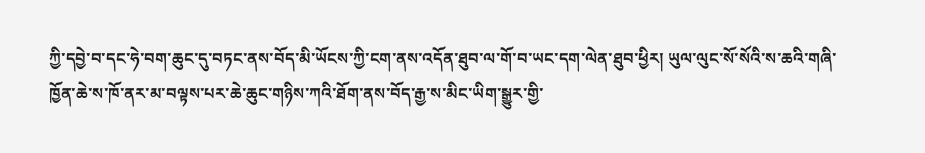ཀྱི་དབྱེ་བ་དང་ཧེ་བག་ཆུང་དུ་བཏང་ནས་བོད་མི་ཡོངས་ཀྱི་ངག་ནས་འདོན་ཐུབ་ལ་གོ་བ་ཡང་དག་ལེན་ཐུབ་ཕྱིར། ཡུལ་ལུང་སོ་སོའི་ས་ཆའི་གཞི་ཁྱོན་ཆེ་ས་ཁོ་ནར་མ་བལྟས་པར་ཆེ་ཆུང་གཉིས་ཀའི་ཐོག་ནས་བོད་རྒྱ་ས་མིང་ཡིག་སྒྱུར་གྱི་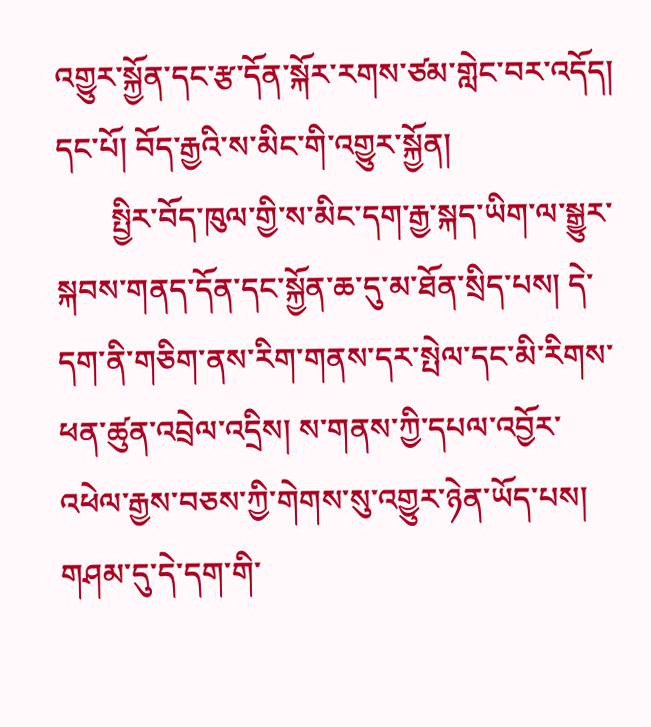འགྱུར་སྐྱོན་དང་རྩ་དོན་སྐོར་རགས་ཙམ་གླེང་བར་འདོད།
དང་པོ། བོད་རྒྱའི་ས་མིང་གི་འགྱུར་སྐྱོན།
       སྤྱིར་བོད་ཁུལ་གྱི་ས་མིང་དག་རྒྱ་སྐད་ཡིག་ལ་སྒྱུར་སྐབས་གནད་དོན་དང་སྐྱོན་ཆ་དུ་མ་ཐོན་སྲིད་པས། དེ་དག་ནི་གཅིག་ནས་རིག་གནས་དར་སྤེལ་དང་མི་རིགས་ཕན་ཚུན་འབྲེལ་འདྲིས། ས་གནས་ཀྱི་དཔལ་འབྱོར་འཕེལ་རྒྱས་བཅས་ཀྱི་གེགས་སུ་འགྱུར་ཉེན་ཡོད་པས། གཤམ་དུ་དེ་དག་གི་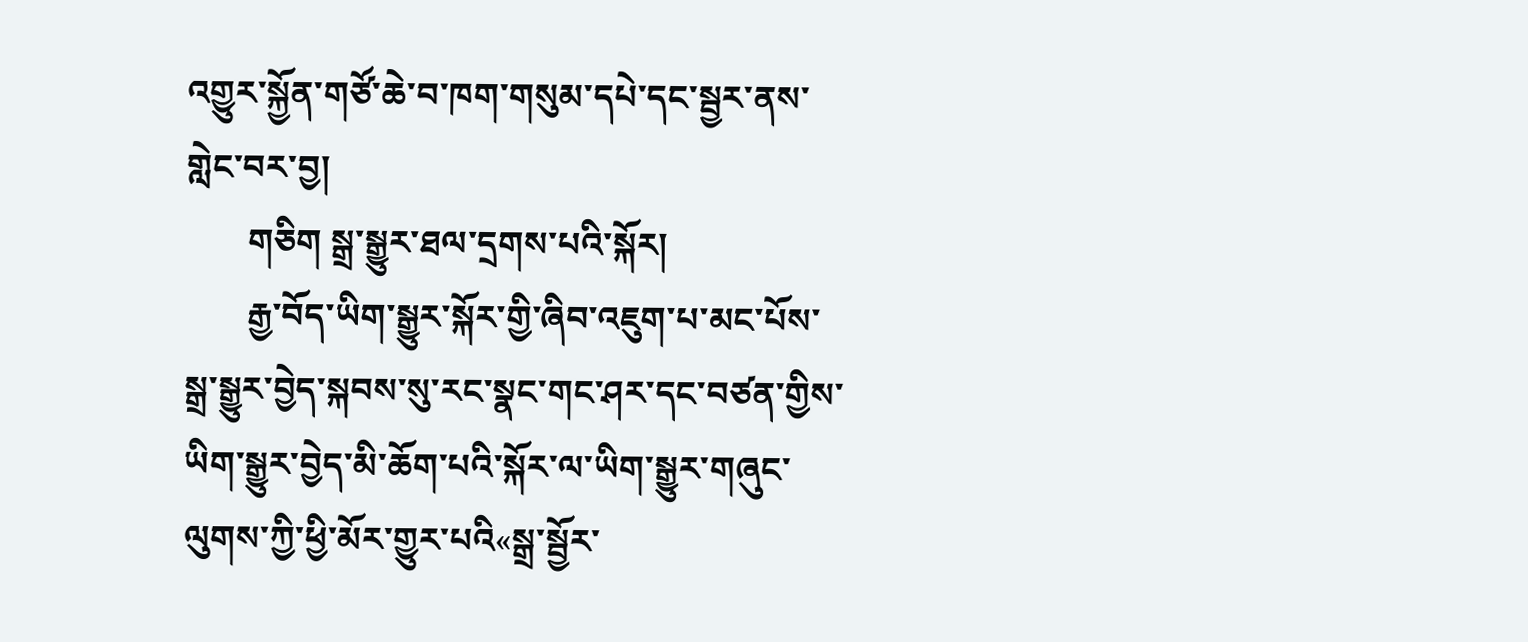འགྱུར་སྐྱོན་གཙོ་ཆེ་བ་ཁག་གསུམ་དཔེ་དང་སྦྱར་ནས་གླེང་བར་བྱ།
       གཅིག སྒྲ་སྒྱུར་ཐལ་དྲགས་པའི་སྐོར།
       རྒྱ་བོད་ཡིག་སྒྱུར་སྐོར་གྱི་ཞིབ་འཇུག་པ་མང་པོས་སྒྲ་སྒྱུར་བྱེད་སྐབས་སུ་རང་སྣང་གང་ཤར་དང་བཙན་གྱིས་ཡིག་སྒྱུར་བྱེད་མི་ཆོག་པའི་སྐོར་ལ་ཡིག་སྒྱུར་གཞུང་ལུགས་ཀྱི་ཕྱི་མོར་གྱུར་པའི«སྒྲ་སྦྱོར་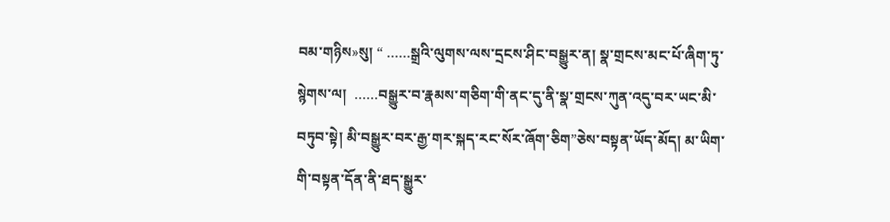བམ་གཉིས»སུ། “ ……སྒྲའི་ལུགས་ལས་དྲངས་ཤིང་བསྒྱུར་ན། སྣ་གྲངས་མང་པོ་ཞིག་ཏུ་སྙེགས་ལ།  ……བསྒྱུར་བ་རྣམས་གཅིག་གི་ནང་དུ་ནི་སྣ་གྲངས་ཀུན་འདུ་བར་ཡང་མི་བཏུབ་སྟེ། མི་བསྒྱུར་བར་རྒྱ་གར་སྐད་རང་སོར་ཞོག་ཅིག”ཅེས་བསྟན་ཡོད་མོད། མ་ཡིག་གི་བསྟན་དོན་ནི་ཐད་སྒྱུར་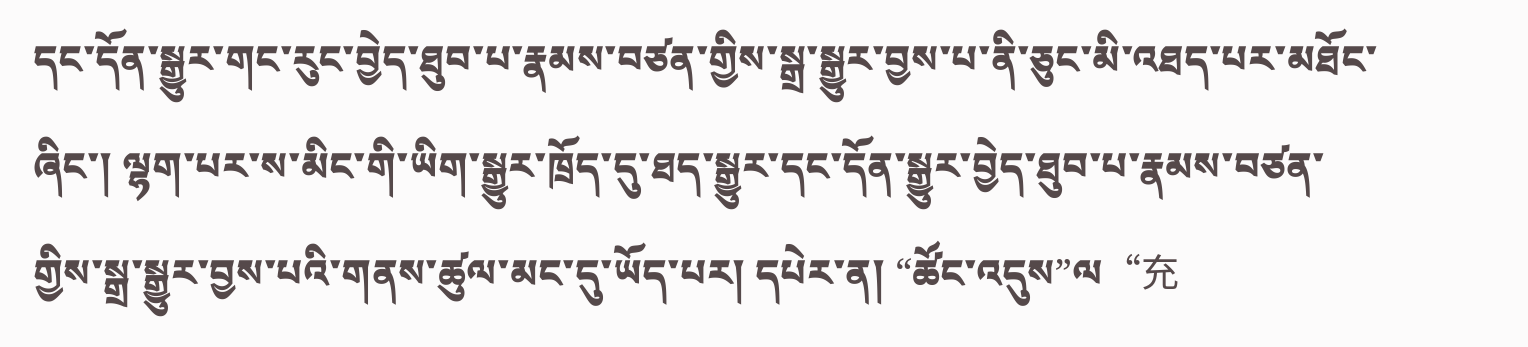དང་དོན་སྒྱུར་གང་རུང་བྱེད་ཐུབ་པ་རྣམས་བཙན་གྱིས་སྒྲ་སྒྱུར་བྱས་པ་ནི་ཅུང་མི་འཐད་པར་མཐོང་ཞིང་། ལྷག་པར་ས་མིང་གི་ཡིག་སྒྱུར་ཁྲོད་དུ་ཐད་སྒྱུར་དང་དོན་སྒྱུར་བྱེད་ཐུབ་པ་རྣམས་བཙན་གྱིས་སྒྲ་སྒྱུར་བྱས་པའི་གནས་ཚུལ་མང་དུ་ཡོད་པར། དཔེར་ན། “ཚོང་འདུས”ལ“充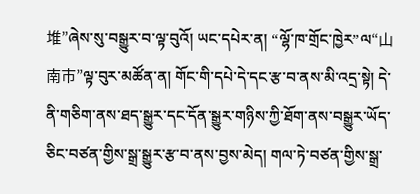堆”ཞེས་སུ་བསྒྱུར་བ་ལྟ་བུའོ། ཡང་དཔེར་ན། “ལྷོ་ཁ་གྲོང་ཁྱེར”ལ“山南市”ལྟ་བུར་མཚོན་ན། གོང་གི་དཔེ་དེ་དང་རྩ་བ་ནས་མི་འདྲ་སྟེ། དེ་ནི་གཅིག་ནས་ཐད་སྒྱུར་དང་དོན་སྒྱུར་གཉིས་ཀྱི་ཐོག་ནས་བསྒྱུར་ཡོད་ཅིང་བཙན་གྱིས་སྒྲ་སྒྱུར་རྩ་བ་ནས་བྱས་མེད། གལ་ཏེ་བཙན་གྱིས་སྒྲ་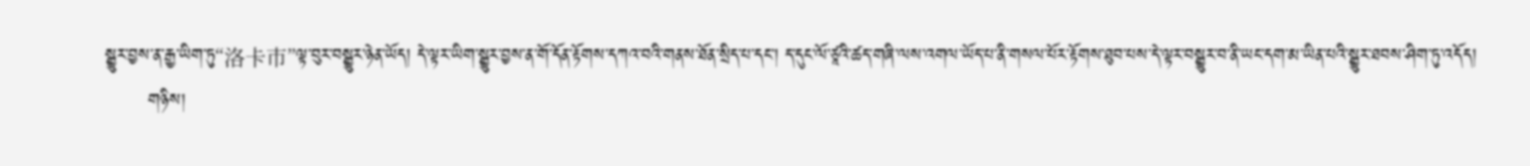སྒྱུར་བྱས་ན་རྒྱ་ཡིག་ཏུ“洛卡市”ལྟ་བུར་བསྒྱུར་ཉེན་ཡོད། དེ་ལྟར་ཡིག་སྒྱུར་བྱས་ན་གོ་དོན་རྟོགས་དཀའ་བའི་གནས་ཐོན་སྲིད་པ་དང་། ད་དུང་ལོ་ཙཱའི་ཚད་གཞི་ལས་འགལ་ཡོད་པ་ནི་གསལ་པོར་རྟོགས་ཐུབ་པས་དེ་ལྟར་བསྒྱུར་བ་ནི་ཡང་དག་མ་ཡིན་པའི་སྒྱུར་ཐབས་ཤིག་ཏུ་འདོད།
       གཉིས།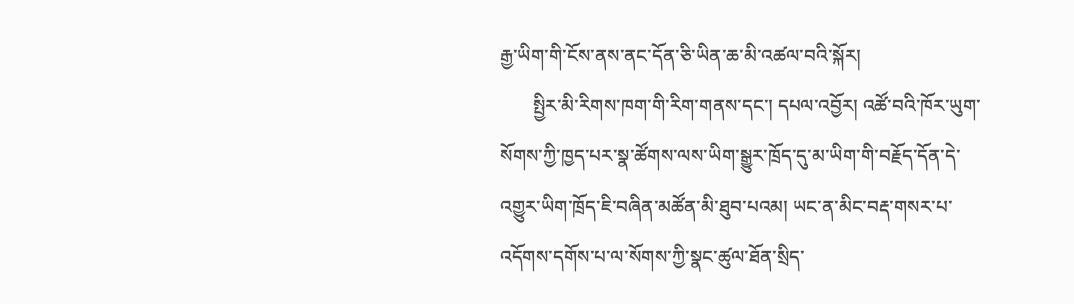རྒྱ་ཡིག་གི་ངོས་ནས་ནང་དོན་ཅི་ཡིན་ཆ་མི་འཚལ་བའི་སྐོར།
       སྤྱིར་མི་རིགས་ཁག་གི་རིག་གནས་དང་། དཔལ་འབྱོར། འཚོ་བའི་ཁོར་ཡུག་སོགས་ཀྱི་ཁྱད་པར་སྣ་ཚོགས་ལས་ཡིག་སྒྱུར་ཁྲོད་དུ་མ་ཡིག་གི་བརྗོད་དོན་དེ་འགྱུར་ཡིག་ཁྲོད་ཇི་བཞིན་མཚོན་མི་ཐུབ་པའམ། ཡང་ན་མིང་བརྡ་གསར་པ་འདོགས་དགོས་པ་ལ་སོགས་ཀྱི་སྣང་ཚུལ་ཐོན་སྲིད་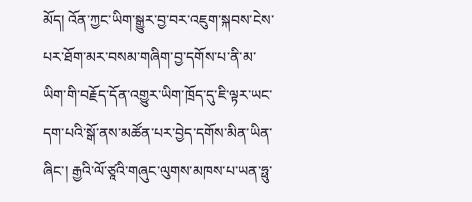མོད། འོན་ཀྱང་ཡིག་སྒྱུར་བྱ་བར་འཇུག་སྐབས་ངེས་པར་ཐོག་མར་བསམ་གཞིག་བྱ་དགོས་པ་ནི་མ་ཡིག་གི་བརྗོད་དོན་འགྱུར་ཡིག་ཁྲོད་དུ་ཇི་ལྟར་ཡང་དག་པའི་སྒོ་ནས་མཚོན་པར་བྱེད་དགོས་མིན་ཡིན་ཞིང་། རྒྱའི་ལོ་ཙཱའི་གཞུང་ལུགས་མཁས་པ་ཡན་ཧྥུ་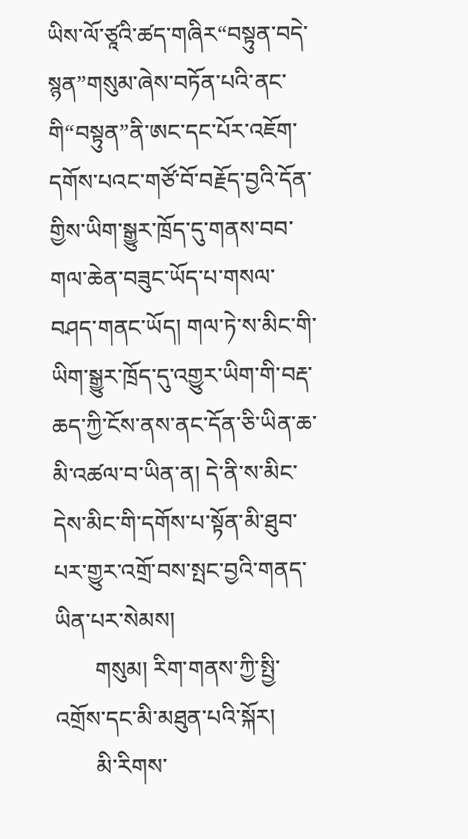ཡིས་ལོ་ཙཱའི་ཚད་གཞིར“བསྟུན་བདེ་སྙན”གསུམ་ཞེས་བཏོན་པའི་ནང་གི“བསྟུན”ནི་ཨང་དང་པོར་འཇོག་དགོས་པའང་གཙོ་བོ་བརྗོད་བྱའི་དོན་གྱིས་ཡིག་སྒྱུར་ཁྲོད་དུ་གནས་བབ་གལ་ཆེན་བཟུང་ཡོད་པ་གསལ་བཤད་གནང་ཡོད། གལ་ཏེ་ས་མིང་གི་ཡིག་སྒྱུར་ཁྲོད་དུ་འགྱུར་ཡིག་གི་བརྡ་ཆད་ཀྱི་ངོས་ནས་ནང་དོན་ཅི་ཡིན་ཆ་མི་འཚལ་བ་ཡིན་ན། དེ་ནི་ས་མིང་དེས་མིང་གི་དགོས་པ་སྟོན་མི་ཐུབ་པར་གྱུར་འགྲོ་བས་སྤང་བྱའི་གནད་ཡིན་པར་སེམས།
       གསུམ། རིག་གནས་ཀྱི་སྤྱི་འགྲོས་དང་མི་མཐུན་པའི་སྐོར།
       མི་རིགས་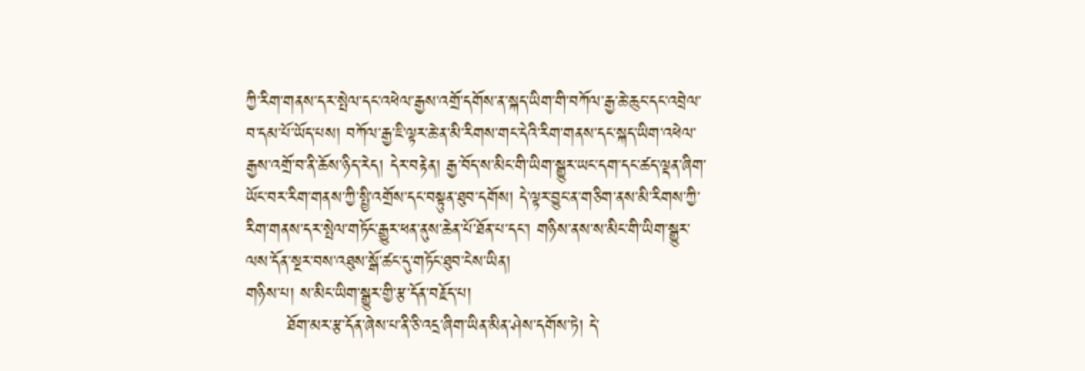ཀྱི་རིག་གནས་དར་སྤེལ་དང་འཕེལ་རྒྱས་འགྲོ་དགོས་ན་སྐད་ཡིག་གི་བཀོལ་རྒྱ་ཆེ་ཆུང་དང་འབྲེལ་བ་དམ་པོ་ཡོད་པས། བཀོལ་རྒྱ་ཇི་ལྟར་ཆེ་ན་མི་རིགས་གང་དེའི་རིག་གནས་དང་སྐད་ཡིག་འཕེལ་རྒྱས་འགྲོ་བ་ནི་ཆོས་ཉིད་རེད། དེར་བརྟེན། རྒྱ་བོད་ས་མིང་གི་ཡིག་སྒྱུར་ཡང་དག་དང་ཚད་ལྡན་ཞིག་ཡོང་བར་རིག་གནས་ཀྱི་སྤྱི་འགྲོས་དང་བསྟུན་ཐུབ་དགོས། དེ་ལྟར་བྱུང་ན་གཅིག་ནས་མི་རིགས་ཀྱི་རིག་གནས་དར་སྤེལ་གཏོང་རྒྱུར་ཕན་ནུས་ཆེན་པོ་ཐོན་པ་དང་། གཉིས་ནས་ས་མིང་གི་ཡིག་སྒྱུར་ལས་དོན་སྔར་བས་འཐུས་སྒོ་ཚང་དུ་གཏོང་ཐུབ་ངེས་ཡིན།
གཉིས་པ། ས་མིང་ཡིག་སྒྱུར་གྱི་རྩ་དོན་བརྗོད་པ།
       ཐོག་མར་རྩ་དོན་ཞེས་པ་ནི་ཅི་འདྲ་ཞིག་ཡིན་མིན་ཤེས་དགོས་ཏེ། དེ་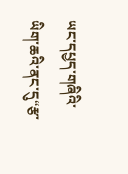ཡང་དཔྱད་གཞིའི་ཡིག་ཆའི་ནང་དུ“རྩ་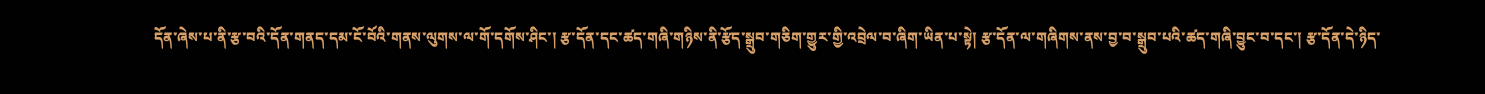དོན་ཞེས་པ་ནི་རྩ་བའི་དོན་གནད་དམ་ངོ་བོའི་གནས་ལུགས་ལ་གོ་དགོས་ཤིང་། རྩ་དོན་དང་ཚད་གཞི་གཉིས་ནི་རྩོད་སྒྲུབ་གཅིག་གྱུར་གྱི་འབྲེལ་བ་ཞིག་ཡིན་པ་སྟེ། རྩ་དོན་ལ་གཞིགས་ནས་བྱ་བ་སྒྲུབ་པའི་ཚད་གཞི་བྱུང་བ་དང་། རྩ་དོན་དེ་ཉིད་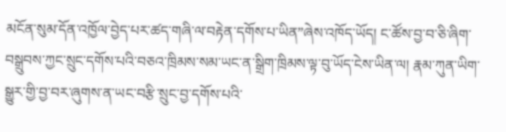མངོན་སུམ་དོན་འཁྱོལ་བྱེད་པར་ཚད་གཞི་ལ་བརྟེན་དགོས་པ་ཡིན”ཞེས་འཁོད་ཡོད། ང་ཚོས་བྱ་བ་ཅི་ཞིག་བསྒྲུབས་ཀྱང་སྲུང་དགོས་པའི་བཅའ་ཁྲིམས་སམ་ཡང་ན་སྒྲིག་ཁྲིམས་ལྟ་བུ་ཡོད་ངེས་ཡིན་ལ། རྣམ་ཀུན་ཡིག་སྒྱུར་གྱི་བྱ་བར་ཞུགས་ན་ཡང་བརྩི་སྲུང་བྱ་དགོས་པའི་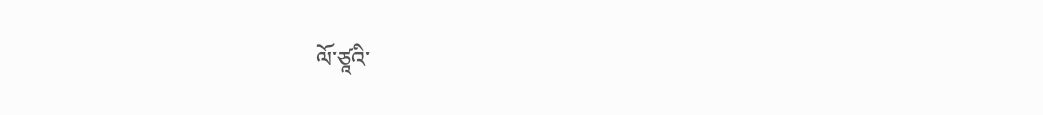ལོ་ཙཱའི་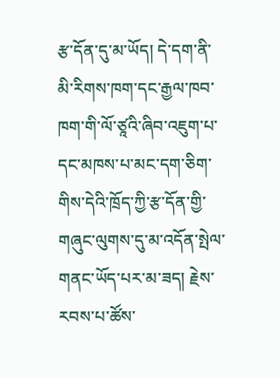རྩ་དོན་དུ་མ་ཡོད། དེ་དག་ནི་མི་རིགས་ཁག་དང་རྒྱལ་ཁབ་ཁག་གི་ལོ་ཙཱའི་ཞིབ་འཇུག་པ་དང་མཁས་པ་མང་དག་ཅིག་གིས་དེའི་ཁྲོད་ཀྱི་རྩ་དོན་གྱི་གཞུང་ལུགས་དུ་མ་འདོན་སྤེལ་གནང་ཡོད་པར་མ་ཟད། རྗེས་རབས་པ་ཚོས་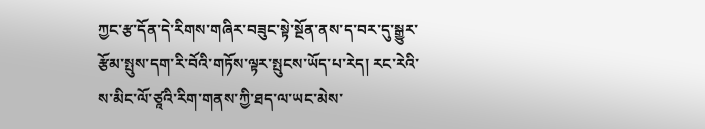ཀྱང་རྩ་དོན་དེ་རིགས་གཞིར་བཟུང་སྟེ་སྔོན་ནས་ད་བར་དུ་སྒྱུར་རྩོམ་སྤུས་དག་རི་བོའི་གཏོས་ལྟར་སྤུངས་ཡོད་པ་རེད། རང་རེའི་ས་མིང་ལོ་ཙཱའི་རིག་གནས་ཀྱི་ཐད་ལ་ཡང་མེས་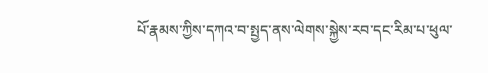པོ་རྣམས་ཀྱིས་དཀའ་བ་སྤྱད་ནས་ལེགས་སྐྱེས་རབ་དང་རིམ་པ་ཕུལ་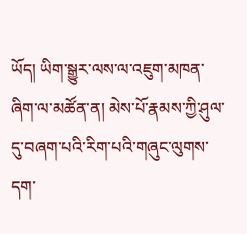ཡོད། ཡིག་སྒྱུར་ལས་ལ་འཇུག་མཁན་ཞིག་ལ་མཚོན་ན། མེས་པོ་རྣམས་ཀྱི་ཤུལ་དུ་བཞག་པའི་རིག་པའི་གཞུང་ལུགས་དག་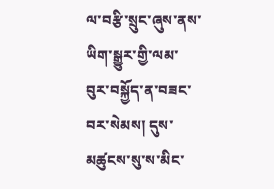ལ་བརྩི་སྲུང་ཞུས་ནས་ཡིག་སྒྱུར་གྱི་ལམ་བུར་བསྐྱོད་ན་བཟང་བར་སེམས། དུས་མཚུངས་སུ་ས་མིང་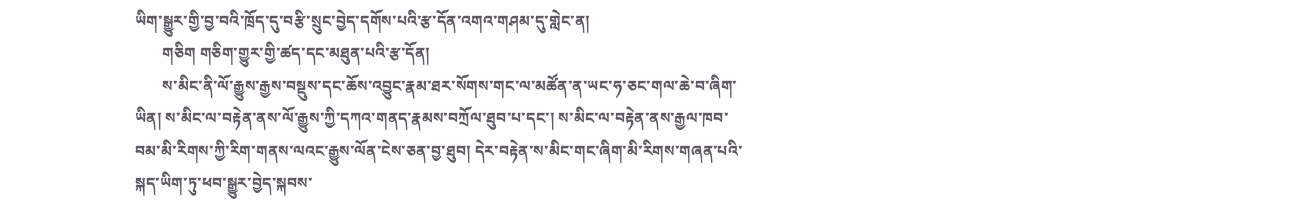ཡིག་སྒྱུར་གྱི་བྱ་བའི་ཁྲོད་དུ་བརྩི་སྲུང་བྱེད་དགོས་པའི་རྩ་དོན་འགའ་གཤམ་དུ་གླེང་ན།
       གཅིག གཅིག་གྱུར་གྱི་ཚད་དང་མཐུན་པའི་རྩ་དོན།
       ས་མིང་ནི་ལོ་རྒྱུས་རྒྱས་བསྡུས་དང་ཆོས་འབྱུང་རྣམ་ཐར་སོགས་གང་ལ་མཚོན་ན་ཡང་ཧ་ཅང་གལ་ཆེ་བ་ཞིག་ཡིན། ས་མིང་ལ་བརྟེན་ནས་ལོ་རྒྱུས་ཀྱི་དཀའ་གནད་རྣམས་བཀྲོལ་ཐུབ་པ་དང་། ས་མིང་ལ་བརྟེན་ནས་རྒྱལ་ཁབ་བམ་མི་རིགས་ཀྱི་རིག་གནས་ལའང་རྒྱུས་ལོན་ངེས་ཅན་བྱ་ཐུབ། དེར་བརྟེན་ས་མིང་གང་ཞིག་མི་རིགས་གཞན་པའི་སྐད་ཡིག་ཏུ་ཕབ་སྒྱུར་བྱེད་སྐབས་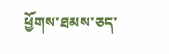ཕྱོགས་ཐམས་ཅད་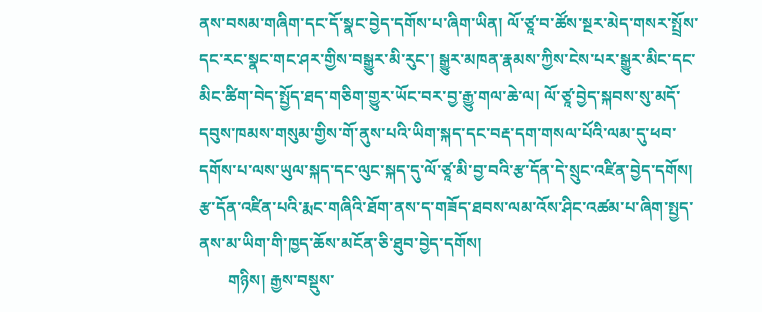ནས་བསམ་གཞིག་དང་དོ་སྣང་བྱེད་དགོས་པ་ཞིག་ཡིན། ལོ་ཙཱ་བ་ཚོས་སྔར་མེད་གསར་སྤྲོས་དང་རང་སྣང་གང་ཤར་གྱིས་བསྒྱུར་མི་རུང་། སྒྱུར་མཁན་རྣམས་ཀྱིས་ངེས་པར་སྒྱུར་མིང་དང་མིང་ཚིག་བེད་སྤྱོད་ཐད་གཅིག་གྱུར་ཡོང་བར་བྱ་རྒྱུ་གལ་ཆེ་ལ། ལོ་ཙཱ་བྱེད་སྐབས་སུ་མདོ་དབུས་ཁམས་གསུམ་གྱིས་གོ་ནུས་པའི་ཡིག་སྐད་དང་བརྡ་དག་གསལ་པོའི་ལམ་དུ་ཕབ་དགོས་པ་ལས་ཡུལ་སྐད་དང་ལུང་སྐད་དུ་ལོ་ཙཱ་མི་བྱ་བའི་རྩ་དོན་དེ་སྲུང་འཛིན་བྱེད་དགོས། རྩ་དོན་འཛིན་པའི་རྨང་གཞིའི་ཐོག་ནས་ད་གཟོད་ཐབས་ལམ་འོས་ཤིང་འཚམ་པ་ཞིག་སྤྱད་ནས་མ་ཡིག་གི་ཁྱད་ཆོས་མངོན་ཅི་ཐུབ་བྱེད་དགོས།
       གཉིས། རྒྱས་བསྡུས་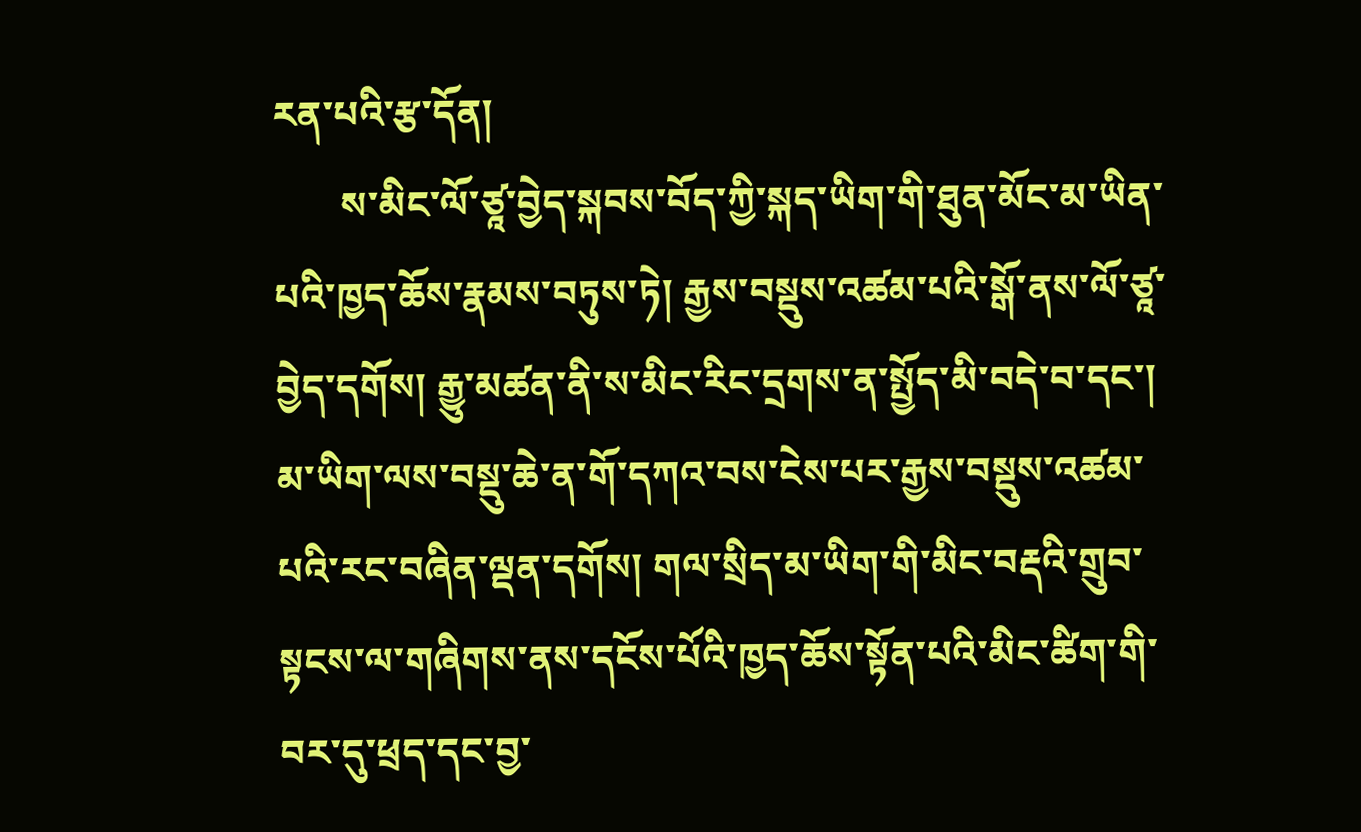རན་པའི་རྩ་དོན།
       ས་མིང་ལོ་ཙཱ་བྱེད་སྐབས་བོད་ཀྱི་སྐད་ཡིག་གི་ཐུན་མོང་མ་ཡིན་པའི་ཁྱད་ཆོས་རྣམས་བཏུས་ཏེ། རྒྱས་བསྡུས་འཚམ་པའི་སྒོ་ནས་ལོ་ཙཱ་བྱེད་དགོས། རྒྱུ་མཚན་ནི་ས་མིང་རིང་དྲགས་ན་སྤྱོད་མི་བདེ་བ་དང་། མ་ཡིག་ལས་བསྡུ་ཆེ་ན་གོ་དཀའ་བས་ངེས་པར་རྒྱས་བསྡུས་འཚམ་པའི་རང་བཞིན་ལྡན་དགོས། གལ་སྲིད་མ་ཡིག་གི་མིང་བརྡའི་གྲུབ་སྟངས་ལ་གཞིགས་ནས་དངོས་པོའི་ཁྱད་ཆོས་སྟོན་པའི་མིང་ཚིག་གི་བར་དུ་ཕྲད་དང་བྱ་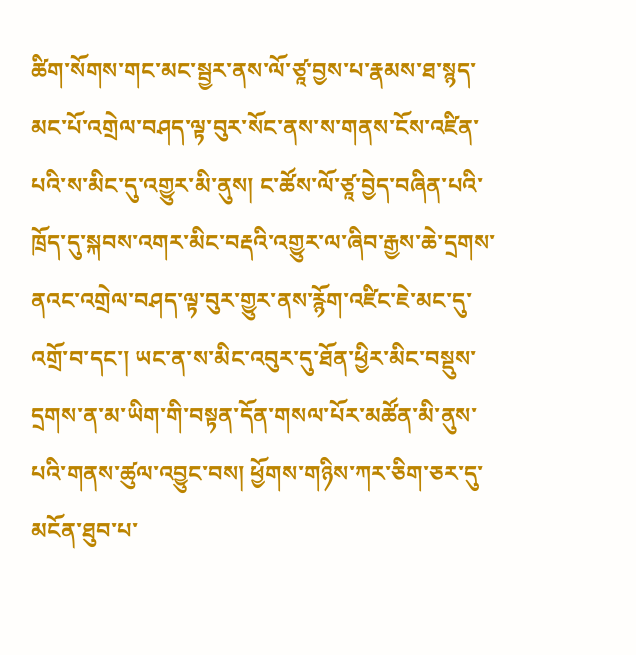ཚིག་སོགས་གང་མང་སྦྱར་ནས་ལོ་ཙཱ་བྱས་པ་རྣམས་ཐ་སྙད་མང་པོ་འགྲེལ་བཤད་ལྟ་བུར་སོང་ནས་ས་གནས་ངོས་འཛིན་པའི་ས་མིང་དུ་འགྱུར་མི་ནུས། ང་ཚོས་ལོ་ཙཱ་བྱེད་བཞིན་པའི་ཁྲོད་དུ་སྐབས་འགར་མིང་བརྡའི་འགྱུར་ལ་ཞིབ་རྒྱས་ཆེ་དྲགས་ནའང་འགྲེལ་བཤད་ལྟ་བུར་གྱུར་ནས་རྙོག་འཛིང་ཇེ་མང་དུ་འགྲོ་བ་དང་། ཡང་ན་ས་མིང་འབུར་དུ་ཐོན་ཕྱིར་མིང་བསྡུས་དྲགས་ན་མ་ཡིག་གི་བསྟན་དོན་གསལ་པོར་མཚོན་མི་ནུས་པའི་གནས་ཚུལ་འབྱུང་བས། ཕྱོགས་གཉིས་ཀར་ཅིག་ཅར་དུ་མངོན་ཐུབ་པ་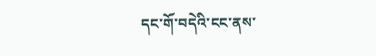དང་གོ་བདེའི་ངང་ནས་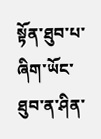སྟོན་ཐུབ་པ་ཞིག་ཡོང་ཐུབ་ན་ཤིན་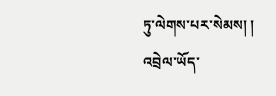ཏུ་ལེགས་པར་སེམས། །
འབྲེལ་ཡོད་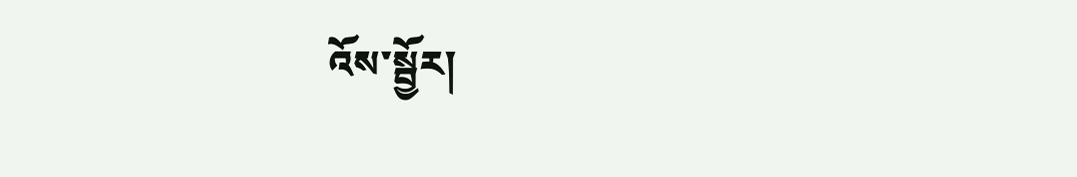འོས་སྦྱོར།